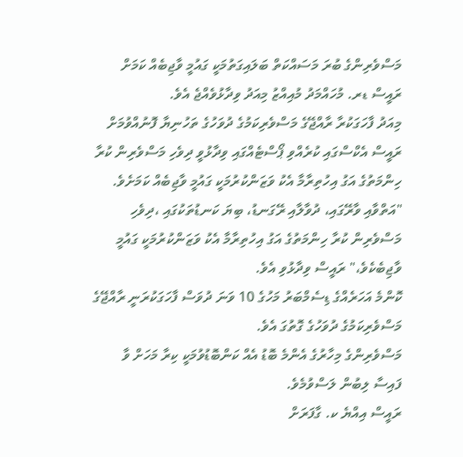މަސްވެރިންގެ ބުރަ މަސައްކަތް ބަލައިގަތުމަކީ ގައުމީ ވާޖިބެއް ކަމަށް ރައީސް ޑރ. މުހައްމަދު މުއިއްޒު މިއަދު ވިދާޅުވެއްޖެ އެވެ.
މިއަދު ފާހަގަކުރާ ރާއްޖޭގެ މަސްވެރިކަމުގެ ދުވަހުގެ ތަހުނިޔާ ފޮނުއްވުމަށް ރައީސް އެކްސްގައި ކުރެއްވި ޕޯސްޓެއްގައި ވިދާޅުވީ ދިވެހި މަސްވެރިން ކުރާ ހިންމަތުގެ އަގު އިހުތިރާމާ އެކު ވަޒަންކުރުމަކީ ގައުމީ ވާޖިބެއް ކަމަށެވެ.
"އަތްވާއި ވާރޭގައި، ދުވާލާއި ރޭގަނޑު، ބިޔަ ކަނޑުތަކުގައި ،ދިވެހި މަސްވެރިން ކުރާ ހިންމަތުގެ އަގު އިހުތިރާމާ އެކު ވަޒަންކުރުމަކީ ގައުމީ ވާޖިބެކެވެ،" ރައީސް ވިދާޅުވި އެވެ.
ކޮންމެ އަހަރެއްގެ ޑިސެމްބަރު މަހުގެ 10 ވަނަ ދުވަސް ފާހަގަކުރަނީ ރާއްޖޭގެ މަސްވެރިކަމުގެ ދުވަހުގެ ގޮތުގަ އެވެ.
މަސްވެރިންގެ މިހާރުގެ އެންމެ ބޮޑު އެއް ކަންބޮޑުވުމަކީ ކިރާ މަހަށް ވާ ފައިސާ ލިބުން ލަސްވުމެވެ.
ރައީސް އިއްޔެ ކ. ގާފަރަށް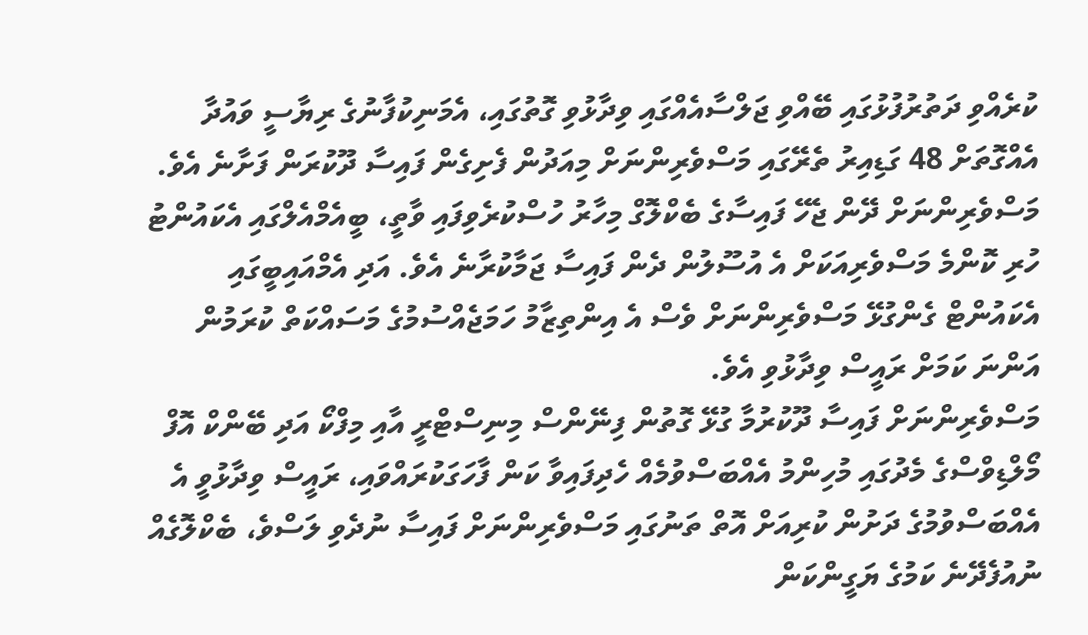ކުރެއްވި ދަތުރުފުޅުގައި ބޭއްވި ޖަލްސާއެއްގައި ވިދާޅުވި ގޮތުގައި، އެމަނިކުފާނުގެ ރިޔާސީ ވައުދާ އެއްގޮތަށް 48 ގަޑިއިރު ތެރޭގައި މަސްވެރިންނަށް މިއަދުން ފެށިގެން ފައިސާ ދޫކުރަން ފަށާނެ އެވެ. މަސްވެރިންނަށް ދޭން ޖެހޭ ފައިސާގެ ބެކްލޮގް މިހާރު ހުސްކުރެވިފައި ވާތީ، ބީއެމްއެލްގައި އެކައުންޓު ހުރި ކޮންމެ މަސްވެރިއަކަށް އެ އުސޫލުން ދެން ފައިސާ ޖަމާކުރާނެ އެވެ. އަދި އެމްއައިބީގައި އެކައުންޓް ގެންގުޅޭ މަސްވެރިންނަށް ވެސް އެ އިންތިޒާމު ހަމަޖެއްސުމުގެ މަސައްކަތް ކުރަމުން އަންނަ ކަމަށް ރައީސް ވިދާޅުވި އެވެ.
މަސްވެރިންނަށް ފައިސާ ދޫކުރުމާ ގުޅޭ ގޮތުން ފިނޭންސް މިނިސްޓްރީ އާއި މިފްކޯ އަދި ބޭންކް އޮފް މޯލްޑިވްސްގެ މެދުގައި މުހިންމު އެއްބަސްވުމެއް ހެދިފައިވާ ކަން ފާހަގަކުރައްވައި، ރައީސް ވިދާޅުވީ އެ އެއްބަސްވުމުގެ ދަށުން ކުރިއަށް އޮތް ތަނުގައި މަސްވެރިންނަށް ފައިސާ ނުދެވި ލަސްވެ، ބެކްލޮގެއް ނުއުފެދޭނެ ކަމުގެ ޔަގީންކަން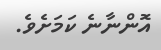އޮންނާނެ ކަމަށެވެ.